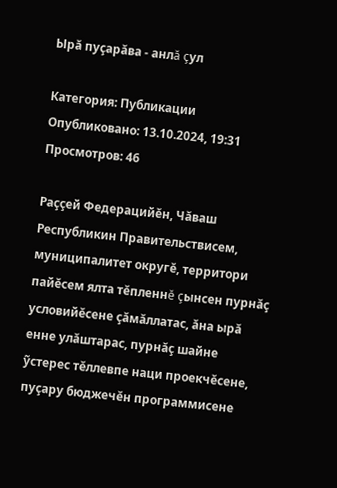Ырă пуçарăва - анлă çул

Категория: Публикации Опубликовано: 13.10.2024, 19:31 Просмотров: 46

Раççей Федерацийĕн, Чăваш Республикин Правительствисем, муниципалитет округĕ, территори пайĕсем ялта тĕпленнĕ çынсен пурнăç условийĕсене çăмăллатас, ăна ырă енне улăштарас, пурнăç шайне ỹстерес тĕллевпе наци проекчĕсене, пуçару бюджечĕн программисене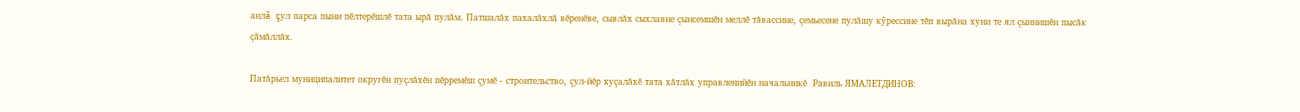анлă çул парса пыни пĕлтерĕшлĕ тата ырă пулăм. Патшалăх пахалăхлă вĕренĕве, сывлăх сыхлавне çынсемшĕн меллĕ тăвассине, çемьесене пулăшу кỹрессине тĕп вырăна хуни те ял çыннишĕн пысăк çăмăллăх.

Патăрьел муниципалитет округĕн пуçлăхĕн пĕрремĕш çумĕ - строительство, çул-йĕр хуçалăхĕ тата хăтлăх управленийĕн начальникĕ  Равиль ЯМАЛЕТДИНОВ: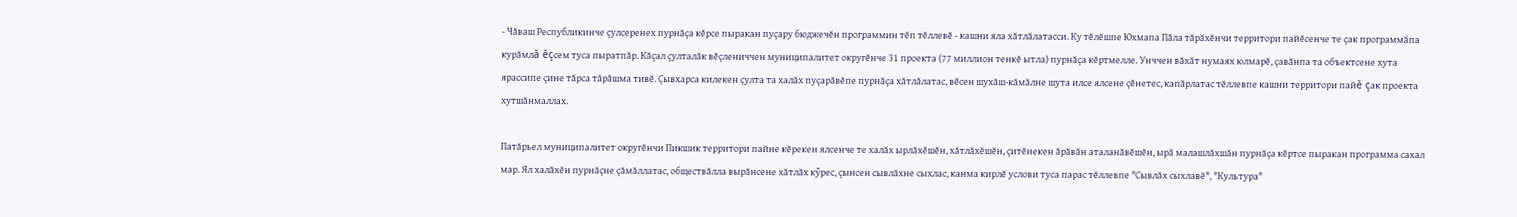- Чăваш Республикинче çулсеренех пурнăçа кĕрсе пыракан пуçару бюджечĕн программин тĕп тĕллевĕ - кашни яла хăтлăлатасси. Ку тĕлĕшпе Юхмапа Пăла тăрăхĕнчи территори пайĕсенче те çак программăпа курăмлă ĕçсем туса пыратпăр. Кăçал çулталăк вĕçлениччен муниципалитет округĕнче 31 проекта (77 миллион тенкĕ ытла) пурнăçа кĕртмелле. Унччен вăхăт нумаях юлмарĕ, çавăнпа та объектсене хута ярассипе çине тăрса тăрăшма тивĕ. Çывхарса килекен çулта та халăх пуçарăвĕпе пурнăçа хăтлăлатас, вĕсен шухăш-кăмăлне шута илсе ялсене çĕнетес, капăрлатас тĕллевпе кашни территори пайĕ çак проекта хутшăнмаллах.

Патăрьел муниципалитет округĕнчи Пикшик территори пайне кĕрекен ялсенче те халăх ырлăхĕшĕн, хăтлăхĕшĕн, çитĕнекен ăрăвăн аталанăвĕшĕн, ырă малашлăхшăн пурнăçа кĕртсе пыракан программа сахал мар. Ял халăхĕн пурнăçне çăмăллатас, обществăлла вырăнсене хăтлăх кỹрес, çынсен сывлăхне сыхлас, канма кирлĕ услови туса парас тĕллевпе "Сывлăх сыхлавĕ", "Культура"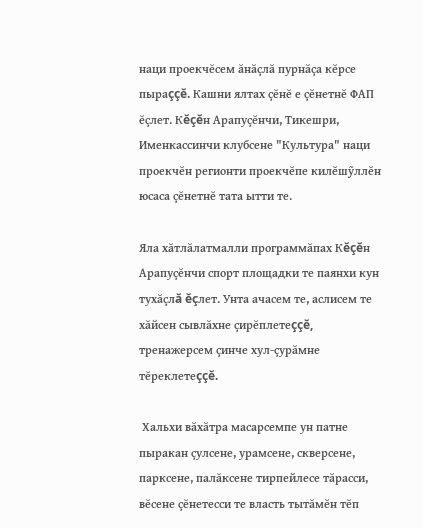наци проекчĕсем ăнăçлă пурнăçа кĕрсе пыраççĕ. Кашни ялтах çĕнĕ е çĕнетнĕ ФАП ĕçлет. Кĕçĕн Арапуçĕнчи, Тикешри, Именкассинчи клубсене "Культура" наци проекчĕн регионти проекчĕпе килĕшỹллĕн юсаса çĕнетнĕ тата ытти те.

Яла хăтлăлатмалли программăпах Кĕçĕн Арапуçĕнчи спорт площадки те паянхи кун тухăçлă ĕçлет. Унта ачасем те, аслисем те хăйсен сывлăхне çирĕплетеççĕ, тренажерсем çинче хул-çурăмне тĕреклетеççĕ.

 Хальхи вăхăтра масарсемпе ун патне пыракан çулсене, урамсене, скверсене, парксене, палăксене тирпейлесе тăрасси, вĕсене çĕнетесси те власть тытăмĕн тĕп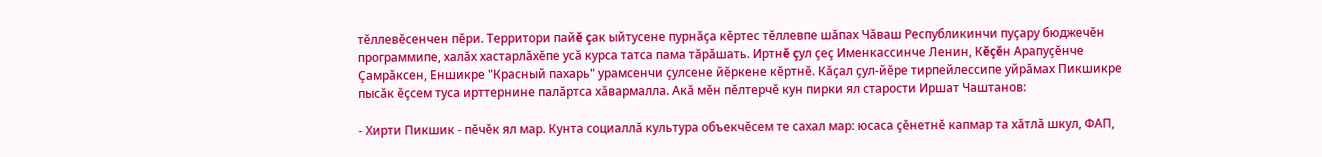тĕллевĕсенчен пĕри. Территори пайĕ çак ыйтусене пурнăçа кĕртес тĕллевпе шăпах Чăваш Республикинчи пуçару бюджечĕн программипе, халăх хастарлăхĕпе усă курса татса пама тăрăшать. Иртнĕ çул çеç Именкассинче Ленин, Кĕçĕн Арапуçĕнче Çамрăксен, Еншикре "Красный пахарь" урамсенчи çулсене йĕркене кĕртнĕ. Кăçал çул-йĕре тирпейлессипе уйрăмах Пикшикре пысăк ĕçсем туса ирттернине палăртса хăвармалла. Акă мĕн пĕлтерчĕ кун пирки ял старости Иршат Чаштанов:

- Хирти Пикшик - пĕчĕк ял мар. Кунта социаллă культура объекчĕсем те сахал мар: юсаса çĕнетнĕ капмар та хăтлă шкул, ФАП,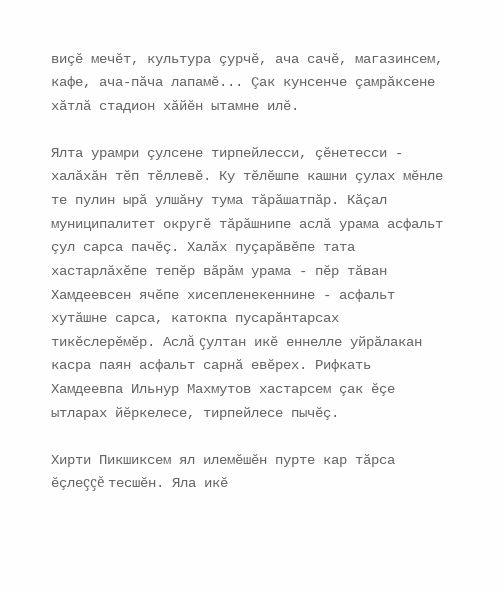виçĕ мечĕт, культура çурчĕ, ача сачĕ, магазинсем, кафе, ача-пăча лапамĕ... Çак кунсенче çамрăксене хăтлă стадион хăйĕн ытамне илĕ.

Ялта урамри çулсене тирпейлесси, çĕнетесси - халăхăн тĕп тĕллевĕ. Ку тĕлĕшпе кашни çулах мĕнле те пулин ырă улшăну тума тăрăшатпăр. Кăçал муниципалитет округĕ тăрăшнипе аслă урама асфальт çул сарса пачĕç. Халăх пуçарăвĕпе тата хастарлăхĕпе тепĕр вăрăм урама - пĕр тăван Хамдеевсен ячĕпе хисепленекеннине - асфальт хутăшне сарса, катокпа пусарăнтарсах тикĕслерĕмĕр. Аслă çултан икĕ еннелле уйрăлакан касра паян асфальт сарнă евĕрех. Рифкать Хамдеевпа Ильнур Махмутов хастарсем çак ĕçе ытларах йĕркелесе, тирпейлесе пычĕç.

Хирти Пикшиксем ял илемĕшĕн пурте кар тăрса ĕçлеççĕ тесшĕн. Яла икĕ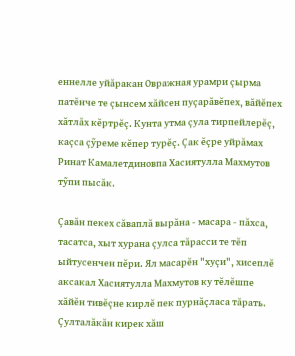еннелле уйăракан Овражная урамри çырма патĕнче те çынсем хăйсен пуçарăвĕпех, вăйĕпех хăтлăх кĕртрĕç. Кунта утма çула тирпейлерĕç, каçса çỹреме кĕпер турĕç. Çак ĕçре уйрăмах Ринат Камалетдиновпа Хасиятулла Махмутов тỹпи пысăк.

Çавăн пекех сăваплă вырăна - масара - пăхса, тасатса, хыт хурана çулса тăрасси те тĕп ыйтусенчен пĕри. Ял масарĕн "хуçи", хисеплĕ аксакал Хасиятулла Махмутов ку тĕлĕшпе хăйĕн тивĕçне кирлĕ пек пурнăçласа тăрать. Çулталăкăн кирек хăш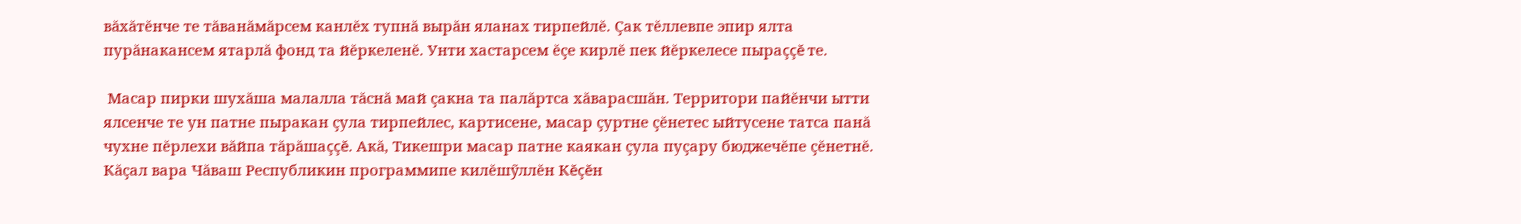вăхăтĕнче те тăванăмăрсем канлĕх тупнă вырăн яланах тирпейлĕ. Çак тĕллевпе эпир ялта пурăнакансем ятарлă фонд та йĕркеленĕ. Унти хастарсем ĕçе кирлĕ пек йĕркелесе пыраççĕ те.

 Масар пирки шухăша малалла тăснă май çакна та палăртса хăварасшăн. Территори пайĕнчи ытти ялсенче те ун патне пыракан çула тирпейлес, картисене, масар çуртне çĕнетес ыйтусене татса панă чухне пĕрлехи вăйпа тăрăшаççĕ. Акă, Тикешри масар патне каякан çула пуçару бюджечĕпе çĕнетнĕ. Кăçал вара Чăваш Республикин программипе килĕшỹллĕн Кĕçĕн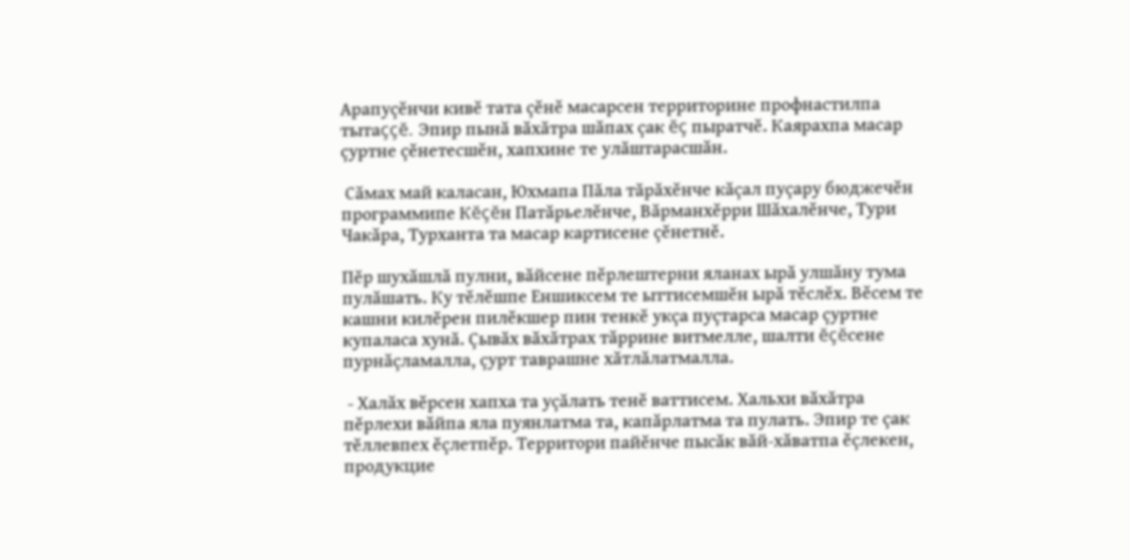Арапуçĕнчи кивĕ тата çĕнĕ масарсен территорине профнастилпа тытаççĕ. Эпир пынă вăхăтра шăпах çак ĕç пыратчĕ. Каярахпа масар çуртне çĕнетесшĕн, хапхине те улăштарасшăн.

 Сăмах май каласан, Юхмапа Пăла тăрăхĕнче кăçал пуçару бюджечĕн программипе Кĕçĕн Патăрьелĕнче, Вăрманхĕрри Шăхалĕнче, Тури Чакăра, Турханта та масар картисене çĕнетнĕ.

Пĕр шухăшлă пулни, вăйсене пĕрлештерни яланах ырă улшăну тума пулăшать. Ку тĕлĕшпе Еншиксем те ыттисемшĕн ырă тĕслĕх. Вĕсем те кашни килĕрен пилĕкшер пин тенкĕ укçа пуçтарса масар çуртне купаласа хунă. Çывăх вăхăтрах тăррине витмелле, шалти ĕçĕсене пурнăçламалла, çурт таврашне хăтлăлатмалла.

 - Халăх вĕрсен хапха та уçăлать тенĕ ваттисем. Хальхи вăхăтра пĕрлехи вăйпа яла пуянлатма та, капăрлатма та пулать. Эпир те çак тĕллевпех ĕçлетпĕр. Территори пайĕнче пысăк вăй-хăватпа ĕçлекен, продукцие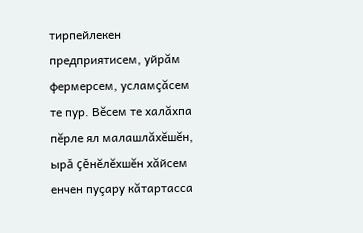тирпейлекен предприятисем, уйрăм фермерсем, усламçăсем те пур. Вĕсем те халăхпа пĕрле ял малашлăхĕшĕн, ырă çĕнĕлĕхшĕн хăйсем енчен пуçару кăтартасса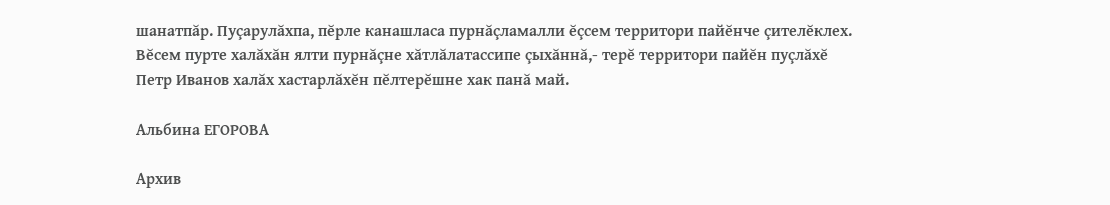шанатпăр. Пуçарулăхпа, пĕрле канашласа пурнăçламалли ĕçсем территори пайĕнче çителĕклех. Вĕсем пурте халăхăн ялти пурнăçне хăтлăлатассипе çыхăннă,- терĕ территори пайĕн пуçлăхĕ Петр Иванов халăх хастарлăхĕн пĕлтерĕшне хак панă май.

Альбина ЕГОРОВА

Архив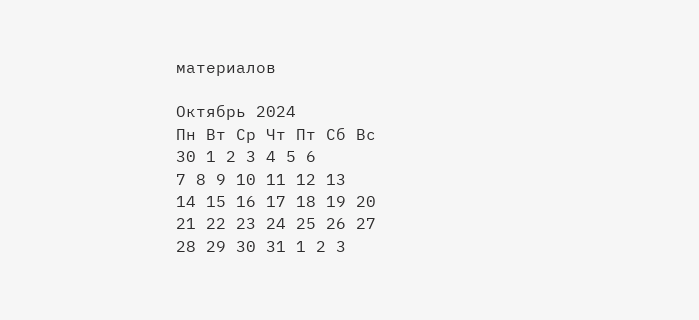материалов

Октябрь 2024
Пн Вт Ср Чт Пт Сб Вс
30 1 2 3 4 5 6
7 8 9 10 11 12 13
14 15 16 17 18 19 20
21 22 23 24 25 26 27
28 29 30 31 1 2 3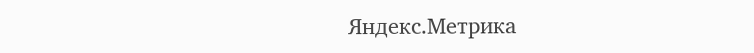Яндекс.Метрика